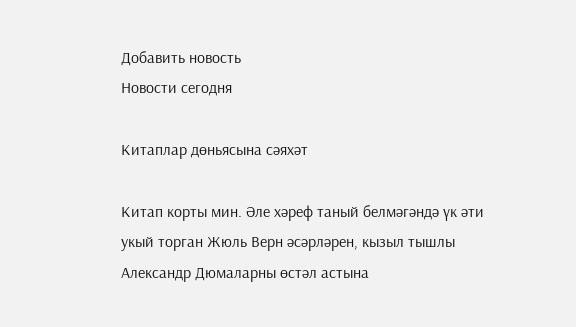Добавить новость
Новости сегодня

Китаплар дөньясына сәяхәт

Китап корты мин. Әле хәреф таный белмәгәндә үк әти укый торган Жюль Верн әсәрләрен, кызыл тышлы Александр Дюмаларны өстәл астына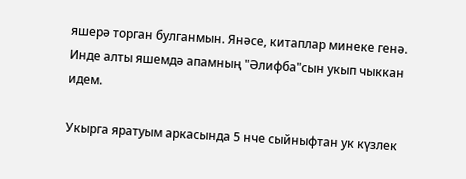яшерә торган булганмын. Янәсе, китаплар минеке генә. Инде алты яшемдә апамның "Әлифба"сын укып чыккан идем.

Укырга яратуым аркасында 5 нче сыйныфтан ук күзлек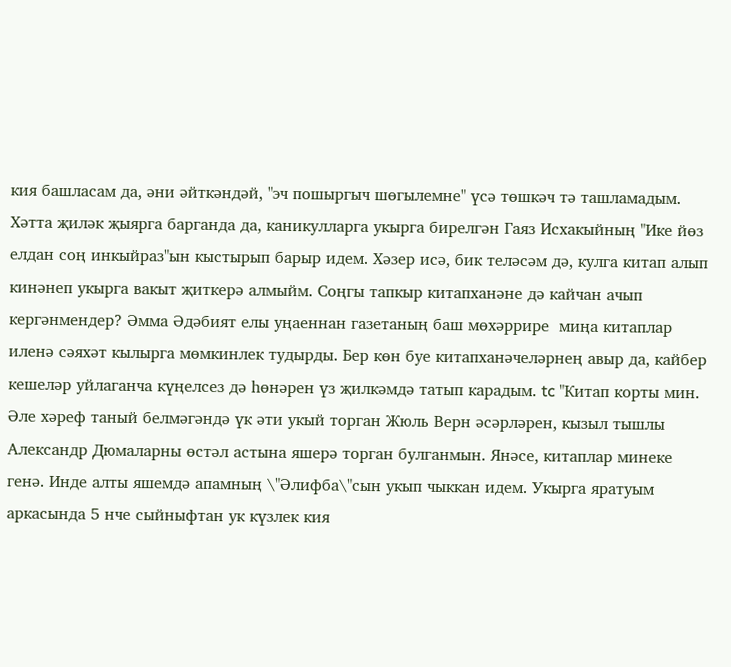кия башласам да, әни әйткәндәй, "эч пошыргыч шөгылемне" үсә төшкәч тә ташламадым. Хәтта җиләк җыярга барганда да, каникулларга укырга бирелгән Гаяз Исхакыйның "Ике йөз елдан соң инкыйраз"ын кыстырып барыр идем. Хәзер исә, бик теләсәм дә, кулга китап алып кинәнеп укырга вакыт җиткерә алмыйм. Соңгы тапкыр китапханәне дә кайчан ачып кергәнмендер? Әмма Әдәбият елы уңаеннан газетаның баш мөхәррире  миңа китаплар иленә сәяхәт кылырга мөмкинлек тудырды. Бер көн буе китапханәчеләрнең авыр да, кайбер кешеләр уйлаганча күңелсез дә һөнәрен үз җилкәмдә татып карадым. tc "Китап корты мин. Әле хәреф таный белмәгәндә үк әти укый торган Жюль Верн әсәрләрен, кызыл тышлы Александр Дюмаларны өстәл астына яшерә торган булганмын. Янәсе, китаплар минеке генә. Инде алты яшемдә апамның \"Әлифба\"сын укып чыккан идем. Укырга яратуым аркасында 5 нче сыйныфтан ук күзлек кия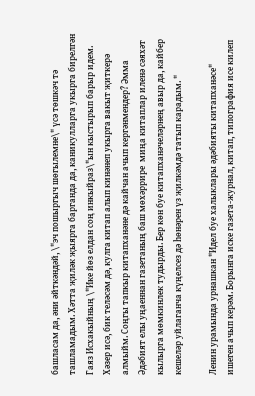башласам да, әни әйткәндәй, \"эч пошыргыч шөгылемне\" үсә төшкәч тә ташламадым. Хәтта җиләк җыярга барганда да, каникулларга укырга бирелгән Гаяз Исхакыйның \"Ике йөз елдан соң инкыйраз\"ын кыстырып барыр идем. Хәзер исә, бик теләсәм дә, кулга китап алып кинәнеп укырга вакыт җиткерә алмыйм. Соңгы тапкыр китапханәне дә кайчан ачып кергәнмендер? Әмма Әдәбият елы уңаеннан газетаның баш мөхәррире  миңа китаплар иленә сәяхәт кылырга мөмкинлек тудырды. Бер көн буе китапханәчеләрнең авыр да, кайбер кешеләр уйлаганча күңелсез дә һөнәрен үз җилкәмдә татып карадым. "

Ленин урамында урнашкан "Идел буе халыклары әдәбияты китапханәсе" ишеген ачып керәм. Борынга иске газета-журнал, китап, типография исе килеп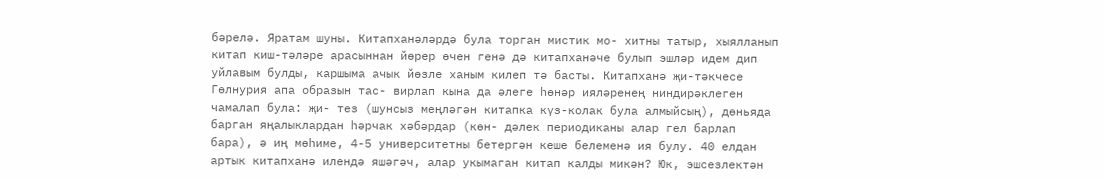бәрелә. Яратам шуны. Китапханәләрдә була торган мистик мо- хитны татыр, хыялланып китап киш-тәләре арасыннан йөрер өчен генә дә китапханәче булып эшләр идем дип уйлавым булды, каршыма ачык йөзле ханым килеп тә басты. Китапханә җи-тәкчесе Гөлнурия апа образын тас- вирлап кына да әлеге һөнәр ияләренең ниндирәклеген чамалап була: җи- тез (шунсыз меңләгән китапка күз-колак була алмыйсың), дөньяда барган яңалыклардан һәрчак хәбәрдар (көн- дәлек периодиканы алар гел барлап бара), ә иң мөһиме, 4-5 университетны бетергән кеше белеменә ия булу. 40 елдан артык китапханә илендә яшәгәч, алар укымаган китап калды микән? Юк, эшсезлектән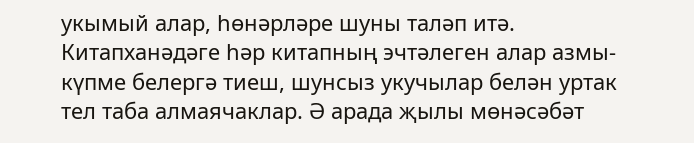укымый алар, һөнәрләре шуны таләп итә. Китапханәдәге һәр китапның эчтәлеген алар азмы-күпме белергә тиеш, шунсыз укучылар белән уртак тел таба алмаячаклар. Ә арада җылы мөнәсәбәт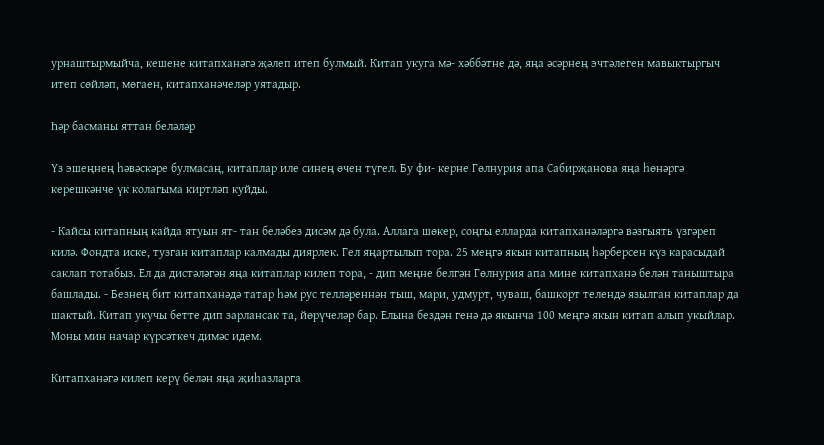урнаштырмыйча, кешене китапханәгә җәлеп итеп булмый. Китап укуга мә- хәббәтне дә, яңа әсәрнең эчтәлеген мавыктыргыч итеп сөйләп, мөгаен, китапханәчеләр уятадыр.

Һәр басманы яттан беләләр

Үз эшеңнең һәвәскәре булмасаң, китаплар иле синең өчен түгел. Бу фи- керне Гөлнурия апа Сабирҗанова яңа һөнәргә керешкәнче үк колагыма киртләп куйды.

- Кайсы китапның кайда ятуын ят- тан беләбез дисәм дә була. Аллага шөкер, соңгы елларда китапханәләргә вәзгыять үзгәреп килә. Фондта иске, тузган китаплар калмады диярлек. Гел яңартылып тора. 25 меңгә якын китапның һәрберсен күз карасыдай саклап тотабыз. Ел да дистәләгән яңа китаплар килеп тора, - дип меңне белгән Гөлнурия апа мине китапханә белән таныштыра башлады. - Безнең бит китапханәдә татар һәм рус телләреннән тыш, мари, удмурт, чуваш, башкорт телендә язылган китаплар да шактый. Китап укучы бетте дип зарлансак та, йөрүчеләр бар. Елына бездән генә дә якынча 100 меңгә якын китап алып укыйлар. Моны мин начар күрсәткеч димәс идем.

Китапханәгә килеп керү белән яңа җиһазларга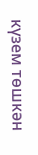күзем төшкән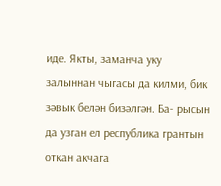иде. Якты, заманча уку залыннан чыгасы да килми, бик зәвык белән бизәлгән. Ба- рысын да узган ел республика грантын откан акчага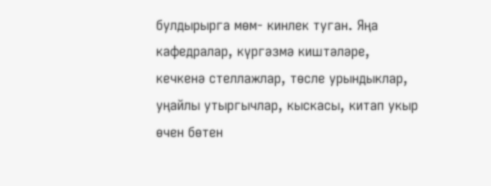булдырырга мөм- кинлек туган. Яңа кафедралар, күргәзмә киштәләре, кечкенә стеллажлар, төсле урындыклар, уңайлы утыргычлар, кыскасы, китап укыр өчен бөтен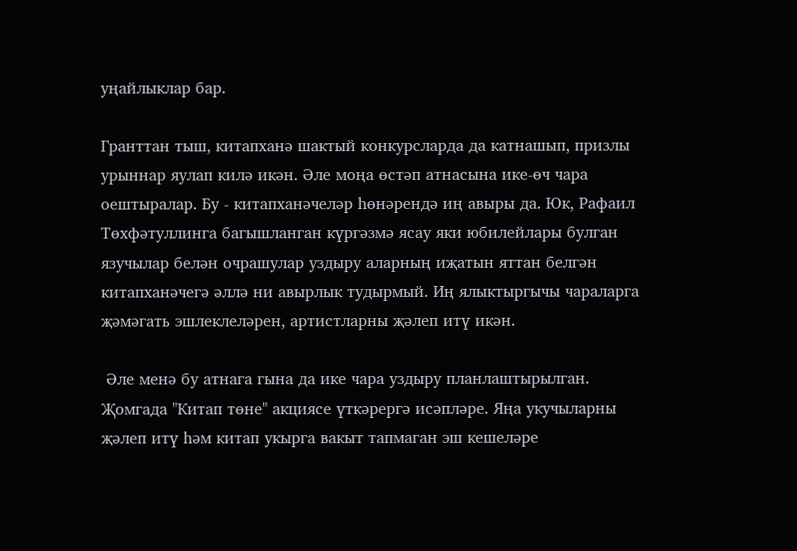уңайлыклар бар.

Гранттан тыш, китапханә шактый конкурсларда да катнашып, призлы урыннар яулап килә икән. Әле моңа өстәп атнасына ике-өч чара оештыралар. Бу - китапханәчеләр һөнәрендә иң авыры да. Юк, Рафаил Төхфәтуллинга багышланган күргәзмә ясау яки юбилейлары булган язучылар белән очрашулар уздыру аларның иҗатын яттан белгән китапханәчегә әллә ни авырлык тудырмый. Иң ялыктыргычы чараларга җәмәгать эшлеклеләрен, артистларны җәлеп итү икән.

 Әле менә бу атнага гына да ике чара уздыру планлаштырылган. Җомгада "Китап төне" акциясе үткәрергә исәпләре. Яңа укучыларны җәлеп итү һәм китап укырга вакыт тапмаган эш кешеләре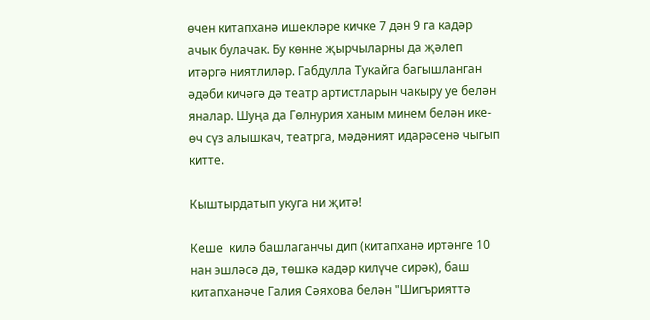өчен китапханә ишекләре кичке 7 дән 9 га кадәр ачык булачак. Бу көнне җырчыларны да җәлеп итәргә ниятлиләр. Габдулла Тукайга багышланган әдәби кичәгә дә театр артистларын чакыру уе белән яналар. Шуңа да Гөлнурия ханым минем белән ике-өч сүз алышкач, театрга, мәдәният идарәсенә чыгып китте.

Кыштырдатып укуга ни җитә!

Кеше  килә башлаганчы дип (китапханә иртәнге 10 нан эшләсә дә, төшкә кадәр килүче сирәк), баш китапханәче Галия Сәяхова белән "Шигърияттә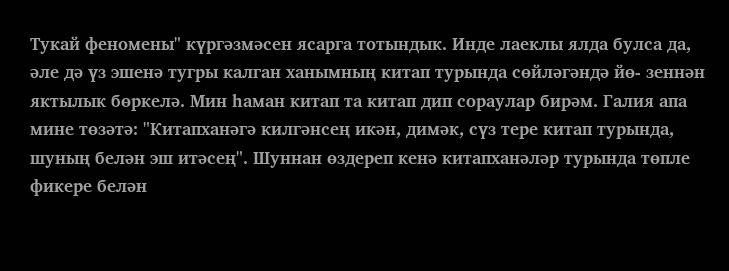Тукай феномены" күргәзмәсен ясарга тотындык. Инде лаеклы ялда булса да, әле дә үз эшенә тугры калган ханымның китап турында сөйләгәндә йө- зеннән яктылык бөркелә. Мин һаман китап та китап дип сораулар бирәм. Галия апа мине төзәтә: "Китапханәгә килгәнсең икән, димәк, сүз тере китап турында, шуның белән эш итәсең". Шуннан өздереп кенә китапханәләр турында төпле фикере белән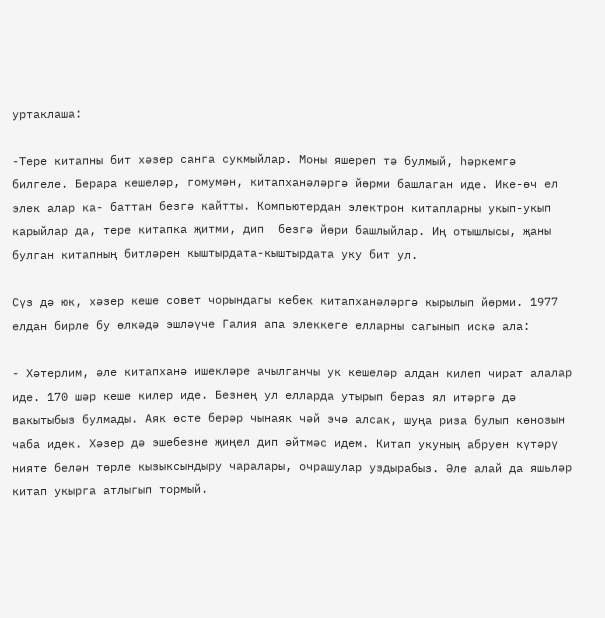уртаклаша:

-Тере китапны бит хәзер санга сукмыйлар. Моны яшереп тә булмый, һәркемгә билгеле. Берара кешеләр, гомумән, китапханәләргә йөрми башлаган иде. Ике-өч ел элек алар ка- баттан безгә кайтты. Компьютердан электрон китапларны укып-укып карыйлар да, тере китапка җитми, дип  безгә йөри башлыйлар. Иң отышлысы, җаны булган китапның битләрен кыштырдата-кыштырдата уку бит ул.

Сүз дә юк, хәзер кеше совет чорындагы кебек китапханәләргә кырылып йөрми. 1977 елдан бирле бу өлкәдә эшләүче Галия апа элеккеге елларны сагынып искә ала:

- Хәтерлим, әле китапханә ишекләре ачылганчы ук кешеләр алдан килеп чират алалар иде. 170 шәр кеше килер иде. Безнең ул елларда утырып бераз ял итәргә дә вакытыбыз булмады. Аяк өсте берәр чынаяк чәй эчә алсак, шуңа риза булып көнозын чаба идек. Хәзер дә эшебезне җиңел дип әйтмәс идем. Китап укуның абруен күтәрү нияте белән төрле кызыксындыру чаралары, очрашулар уздырабыз. Әле алай да яшьләр китап укырга атлыгып тормый.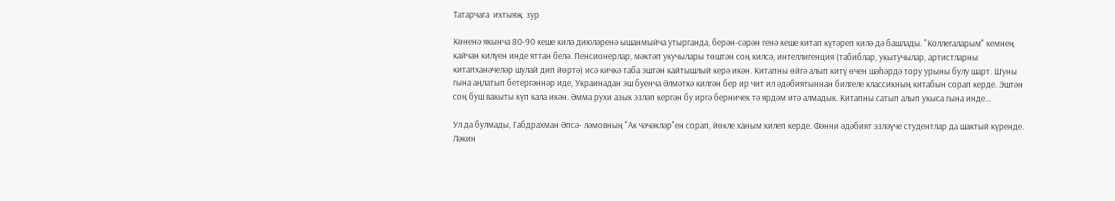Татарчага  ихтыяҗ  зур

Көненә якынча 80-90 кеше килә диюләренә ышанмыйча утырганда, берән-сәрән генә кеше китап күтәреп килә дә башлады. "Коллегаларым" кемнең кайчан килүен инде яттан белә. Пенсионерлар, мәктәп укучылары төштән соң килсә, интеллигенция (табиблар, укытучылар, артистларны китапханәчеләр шулай дип йөртә) исә кичкә таба эштән кайтышлый керә икән. Китапны өйгә алып китү өчен шәһәрдә тору урыны булу шарт. Шуны гына аңлатып бетергәннәр иде, Украинадан эш буенча Әлмәткә килгән бер ир чит ил әдәбиятыннан билгеле классикның китабын сорап керде. Эштән соң буш вакыты күп кала икән. Әмма рухи азык эзләп кергән бу иргә берничек тә ярдәм итә алмадык. Китапны сатып алып укыса гына инде...

Ул да булмады, Габдрахман Әпсә- ләмовның "Ак чәчәкләр"ен сорап, йөкле ханым килеп керде. Фәнни әдәбият эзләүче студентлар да шактый күренде. Ләкин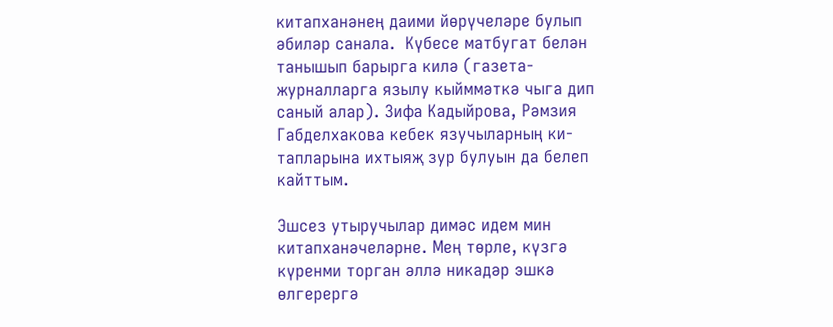китапханәнең даими йөрүчеләре булып әбиләр санала.  Күбесе матбугат белән танышып барырга килә (газета-журналларга язылу кыйммәткә чыга дип саный алар). Зифа Кадыйрова, Рәмзия Габделхакова кебек язучыларның ки- тапларына ихтыяҗ зур булуын да белеп кайттым.

Эшсез утыручылар димәс идем мин китапханәчеләрне. Мең төрле, күзгә күренми торган әллә никадәр эшкә өлгерергә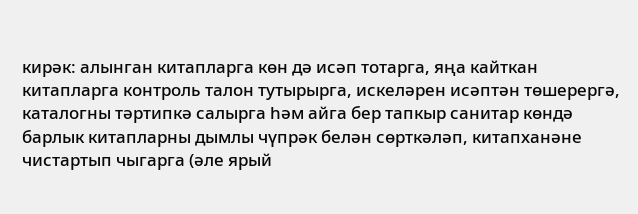кирәк: алынган китапларга көн дә исәп тотарга, яңа кайткан китапларга контроль талон тутырырга, искеләрен исәптән төшерергә, каталогны тәртипкә салырга һәм айга бер тапкыр санитар көндә барлык китапларны дымлы чүпрәк белән сөрткәләп, китапханәне чистартып чыгарга (әле ярый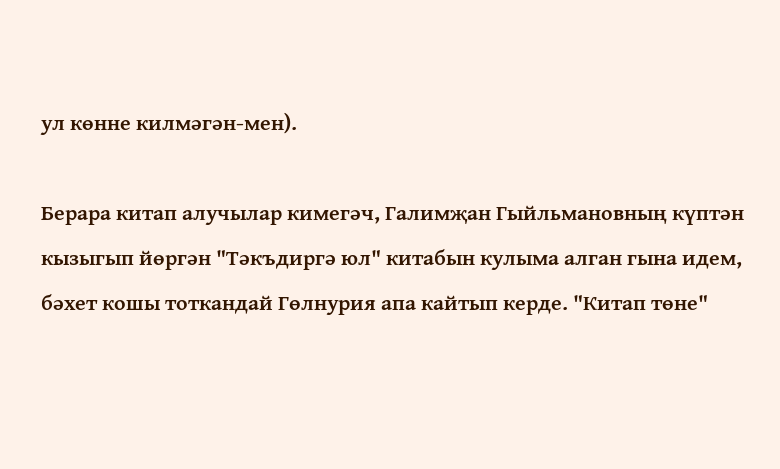ул көнне килмәгән-мен).

Берара китап алучылар кимегәч, Галимҗан Гыйльмановның күптән кызыгып йөргән "Тәкъдиргә юл" китабын кулыма алган гына идем, бәхет кошы тоткандай Гөлнурия апа кайтып керде. "Китап төне"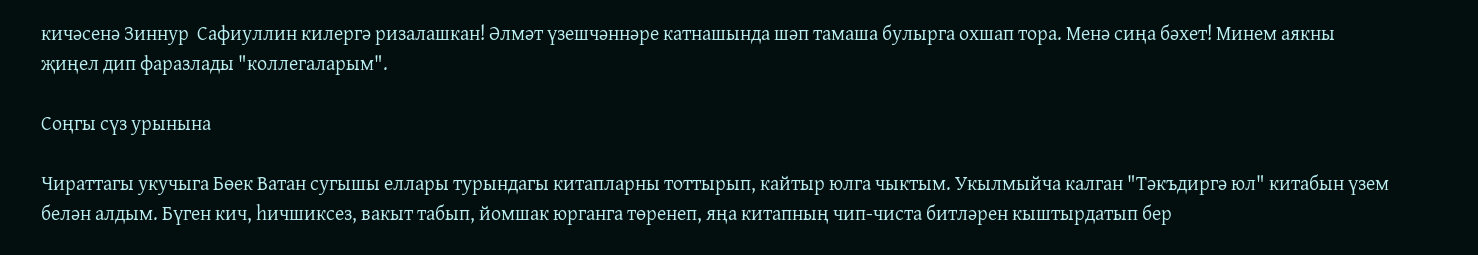кичәсенә Зиннур  Сафиуллин килергә ризалашкан! Әлмәт үзешчәннәре катнашында шәп тамаша булырга охшап тора. Менә сиңа бәхет! Минем аякны җиңел дип фаразлады "коллегаларым".

Соңгы сүз урынына

Чираттагы укучыга Бөек Ватан сугышы еллары турындагы китапларны тоттырып, кайтыр юлга чыктым. Укылмыйча калган "Тәкъдиргә юл" китабын үзем белән алдым. Бүген кич, һичшиксез, вакыт табып, йомшак юрганга төренеп, яңа китапның чип-чиста битләрен кыштырдатып бер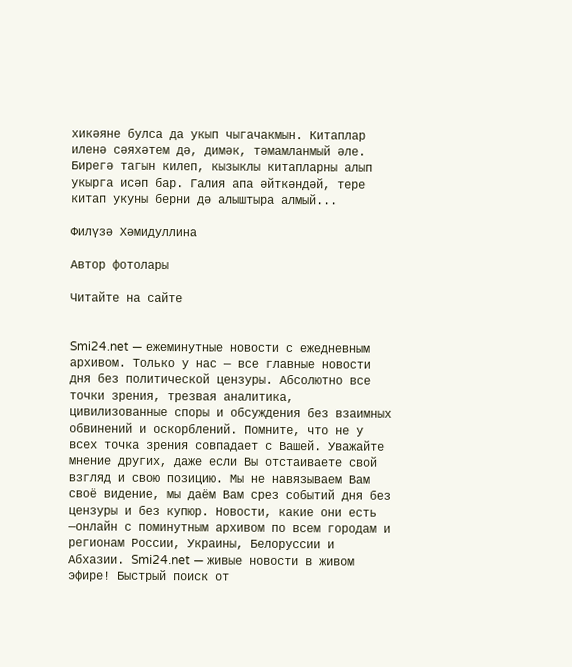хикәяне булса да укып чыгачакмын. Китаплар иленә сәяхәтем дә, димәк, тәмамланмый әле. Бирегә тагын килеп, кызыклы китапларны алып укырга исәп бар. Галия апа әйткәндәй, тере китап укуны берни дә алыштыра алмый...

Филүзә Хәмидуллина

Автор фотолары

Читайте на сайте


Smi24.net — ежеминутные новости с ежедневным архивом. Только у нас — все главные новости дня без политической цензуры. Абсолютно все точки зрения, трезвая аналитика, цивилизованные споры и обсуждения без взаимных обвинений и оскорблений. Помните, что не у всех точка зрения совпадает с Вашей. Уважайте мнение других, даже если Вы отстаиваете свой взгляд и свою позицию. Мы не навязываем Вам своё видение, мы даём Вам срез событий дня без цензуры и без купюр. Новости, какие они есть —онлайн с поминутным архивом по всем городам и регионам России, Украины, Белоруссии и Абхазии. Smi24.net — живые новости в живом эфире! Быстрый поиск от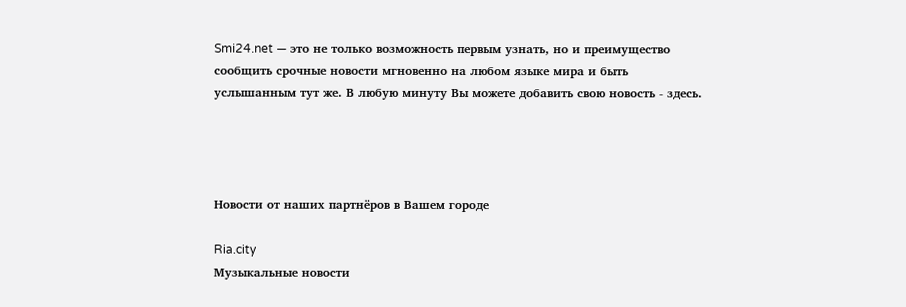Smi24.net — это не только возможность первым узнать, но и преимущество сообщить срочные новости мгновенно на любом языке мира и быть услышанным тут же. В любую минуту Вы можете добавить свою новость - здесь.




Новости от наших партнёров в Вашем городе

Ria.city
Музыкальные новости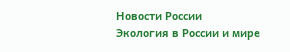Новости России
Экология в России и мире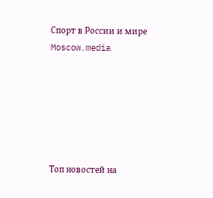Спорт в России и мире
Moscow.media






Топ новостей на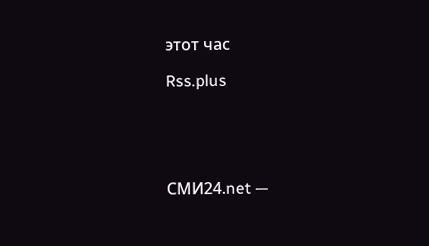этот час

Rss.plus





СМИ24.net —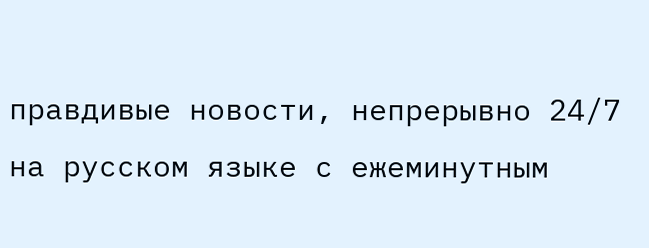правдивые новости, непрерывно 24/7 на русском языке с ежеминутным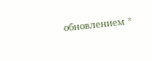обновлением *